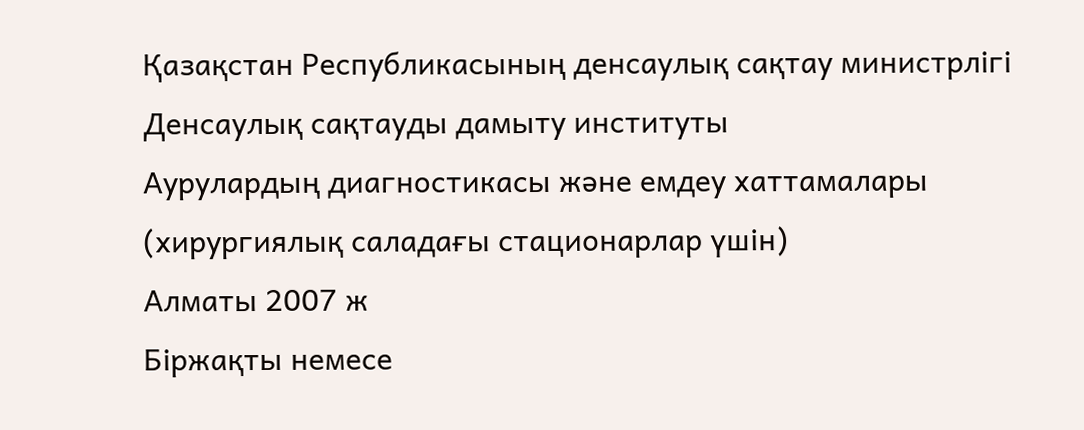Қазақстан Республикасының денсаулық сақтау министрлігі
Денсаулық сақтауды дамыту институты
Аурулардың диагностикасы және емдеу хаттамалары
(хирургиялық саладағы стационарлар үшін)
Алматы 2007 ж
Біржақты немесе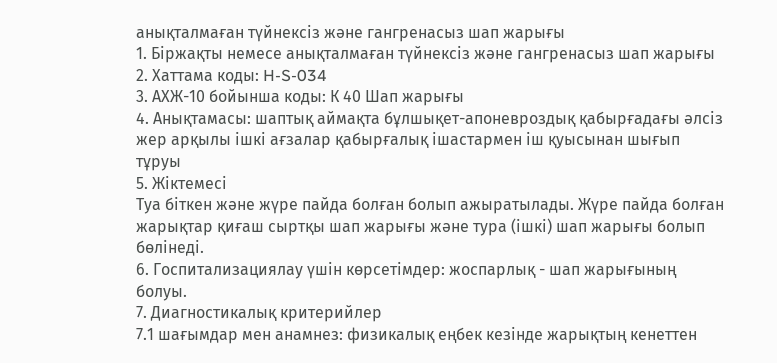анықталмаған түйнексіз және гангренасыз шап жарығы
1. Біржақты немесе анықталмаған түйнексіз және гангренасыз шап жарығы
2. Хаттама коды: H-S-034
3. АХЖ-10 бойынша коды: К 40 Шап жарығы
4. Анықтамасы: шаптық аймақта бұлшықет-апоневроздық қабырғадағы әлсіз жер арқылы ішкі ағзалар қабырғалық ішастармен іш қуысынан шығып тұруы
5. Жіктемесі
Туа біткен және жүре пайда болған болып ажыратылады. Жүре пайда болған жарықтар қиғаш сыртқы шап жарығы және тура (ішкі) шап жарығы болып бөлінеді.
6. Госпитализациялау үшін көрсетімдер: жоспарлық - шап жарығының болуы.
7. Диагностикалық критерийлер
7.1 шағымдар мен анамнез: физикалық еңбек кезінде жарықтың кенеттен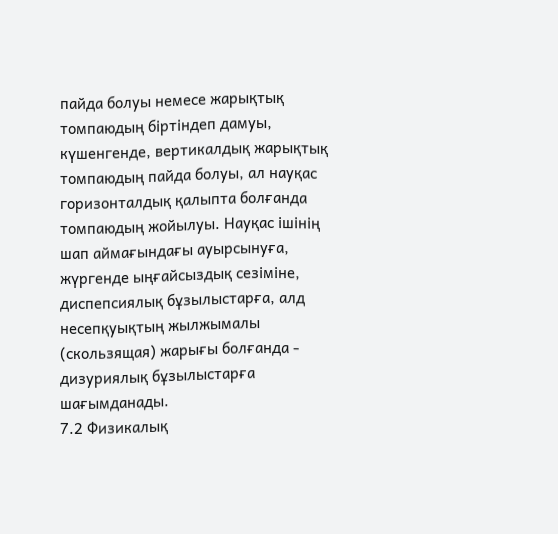пайда болуы немесе жарықтық томпаюдың біртіндеп дамуы, күшенгенде, вертикалдық жарықтық томпаюдың пайда болуы, ал науқас горизонталдық қалыпта болғанда томпаюдың жойылуы. Науқас ішінің шап аймағындағы ауырсынуға, жүргенде ыңғайсыздық сезіміне, диспепсиялық бұзылыстарға, алд несепқуықтың жылжымалы (скользящая) жарығы болғанда - дизуриялық бұзылыстарға шағымданады.
7.2 Физикалық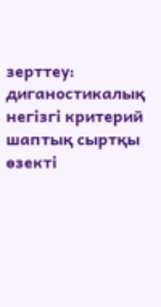зерттеу: диганостикалық негізгі критерий шаптық сыртқы өзекті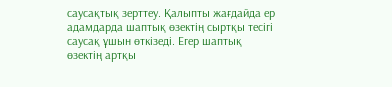саусақтық зерттеу. Қалыпты жағдайда ер адамдарда шаптық өзектің сыртқы тесігі саусақ ұшын өткізеді. Егер шаптық өзектің артқы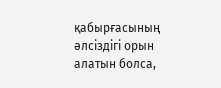қабырғасының әлсіздігі орын алатын болса,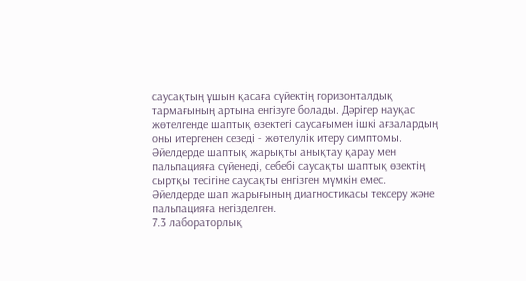саусақтың ұшын қасаға сүйектің горизонталдық тармағының артына енгізуге болады. Дәрігер науқас жөтелгенде шаптық өзектегі саусағымен ішкі ағзалардың оны итергенен сезеді - жөтелулік итеру симптомы. Әйелдерде шаптық жарықты анықтау қарау мен пальпацияға сүйенеді, себебі саусақты шаптық өзектің сыртқы тесігіне саусақты енгізген мүмкін емес.
Әйелдерде шап жарығының диагностикасы тексеру және пальпацияға негізделген.
7.3 лабораторлық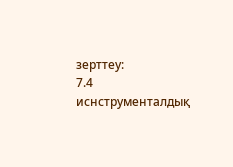зерттеу:
7.4 иснструменталдық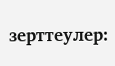зерттеулер: